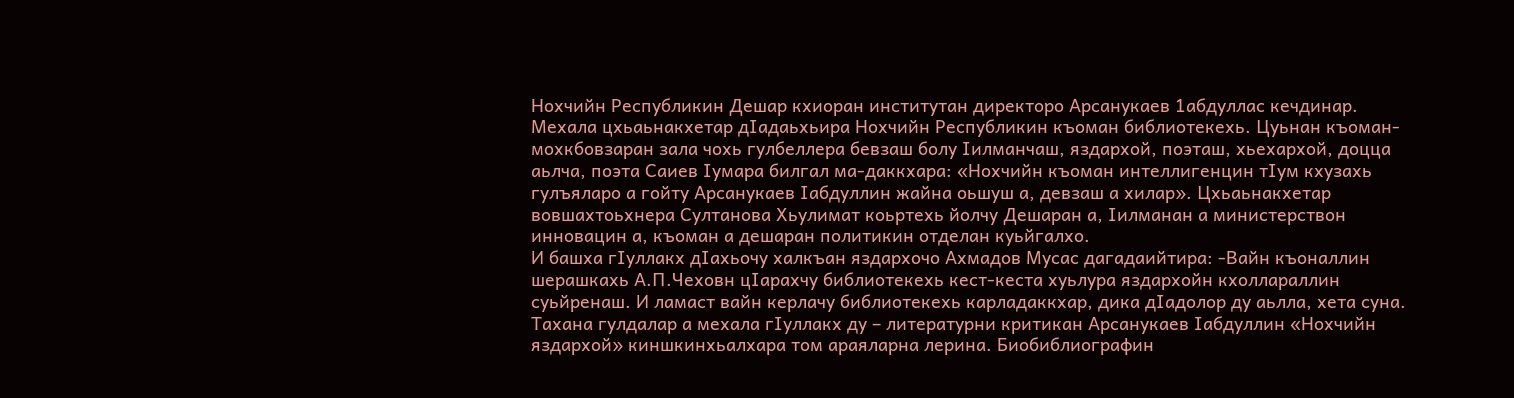Нохчийн Республикин Дешар кхиоран институтан директоро Арсанукаев 1абдуллас кечдинар. Мехала цхьаьнакхетар дIадаьхьира Нохчийн Республикин къоман библиотекехь. Цуьнан къоман-мохкбовзаран зала чохь гулбеллера бевзаш болу Iилманчаш, яздархой, поэташ, хьехархой, доцца аьлча, поэта Саиев Iумара билгал ма-даккхара: «Нохчийн къоман интеллигенцин тIум кхузахь гулъяларо а гойту Арсанукаев Iабдуллин жайна оьшуш а, девзаш а хилар». Цхьаьнакхетар вовшахтоьхнера Султанова Хьулимат коьртехь йолчу Дешаран а, Iилманан а министерствон инновацин а, къоман а дешаран политикин отделан куьйгалхо.
И башха гIуллакх дIахьочу халкъан яздархочо Ахмадов Мусас дагадаийтира: -Вайн къоналлин шерашкахь А.П.Чеховн цIарахчу библиотекехь кест-кеста хуьлура яздархойн кхоллараллин суьйренаш. И ламаст вайн керлачу библиотекехь карладаккхар, дика дIадолор ду аьлла, хета суна. Тахана гулдалар а мехала гIуллакх ду – литературни критикан Арсанукаев Iабдуллин «Нохчийн яздархой» киншкинхьалхара том араяларна лерина. Биобиблиографин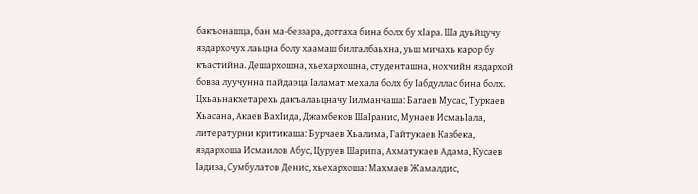бакъонашца, бан ма-беззара, доггаха бина болх бу хIара. Ша дуьйцучу яздархочух лаьцна болу хаамаш билгалбаьхна, уьш мичахь карор бу къастийна. Дешархошна, хьехархошна, студенташна, нохчийн яздархой бовза луучунна пайдаэца Iаламат мехала болх бу Iабдуллас бина болх. Цхьаьнакхетарехь дакъалаьцначу Iилманчаша: Багаев Мусас, Туркаев Хьасана, Акаев ВахIида, Джамбеков ШаIранис, Мунаев ИсмаьIала, литературни критикаша: Бурчаев Хьалима, Гайтукаев Казбека, яздархоша Исмаилов Абус, Цуруев Шарипа, Ахматукаев Адама, Кусаев Iадиза, Сумбулатов Денис, хьехархоша: Махмаев Жамалдис,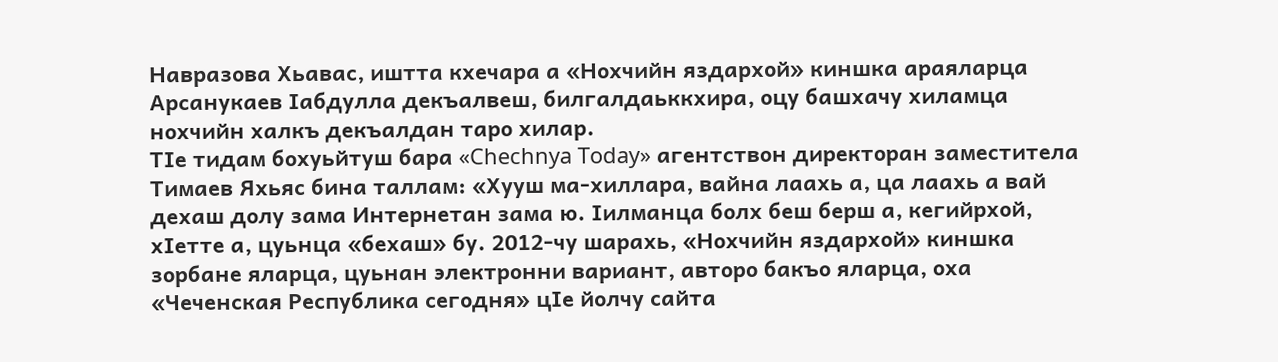Навразова Хьавас, иштта кхечара а «Нохчийн яздархой» киншка араяларца Арсанукаев Iабдулла декъалвеш, билгалдаьккхира, оцу башхачу хиламца нохчийн халкъ декъалдан таро хилар.
ТIе тидам бохуьйтуш бара «Chechnya Today» агентствон директоран заместитела Тимаев Яхьяс бина таллам: «Хууш ма-хиллара, вайна лаахь а, ца лаахь а вай дехаш долу зама Интернетан зама ю. Iилманца болх беш берш а, кегийрхой, хIетте а, цуьнца «бехаш» бу. 2012-чу шарахь, «Нохчийн яздархой» киншка зорбане яларца, цуьнан электронни вариант, авторо бакъо яларца, оха «Чеченская Республика сегодня» цIе йолчу сайта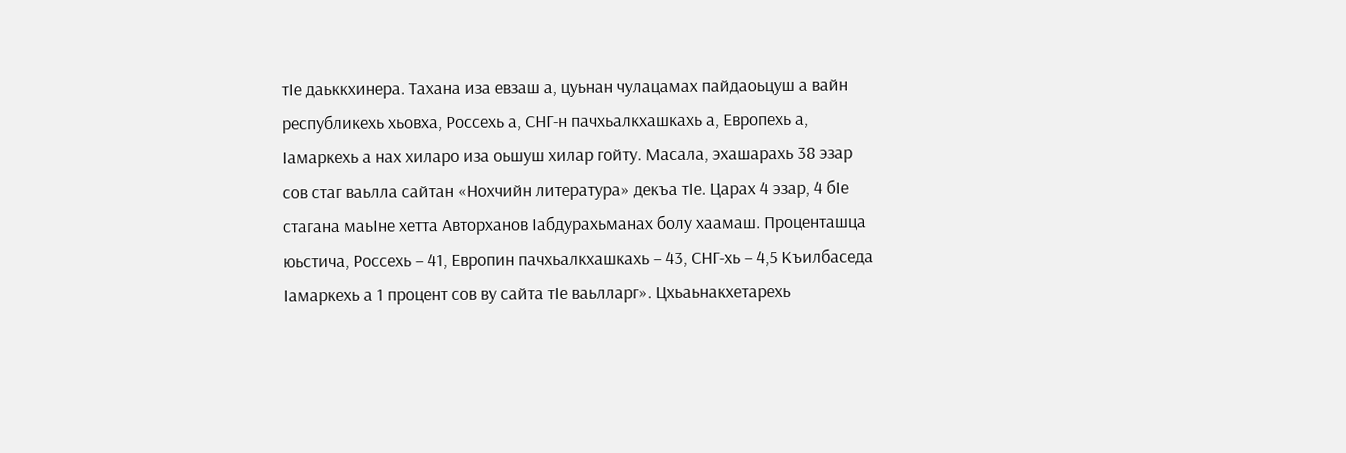тIе даьккхинера. Тахана иза евзаш а, цуьнан чулацамах пайдаоьцуш а вайн республикехь хьовха, Россехь а, СНГ-н пачхьалкхашкахь а, Европехь а, Iамаркехь а нах хиларо иза оьшуш хилар гойту. Масала, эхашарахь 38 эзар сов стаг ваьлла сайтан «Нохчийн литература» декъа тIе. Царах 4 эзар, 4 бIе стагана маьIне хетта Авторханов Iабдурахьманах болу хаамаш. Проценташца юьстича, Россехь – 41, Европин пачхьалкхашкахь – 43, СНГ-хь – 4,5 Къилбаседа Iамаркехь а 1 процент сов ву сайта тIе ваьлларг». Цхьаьнакхетарехь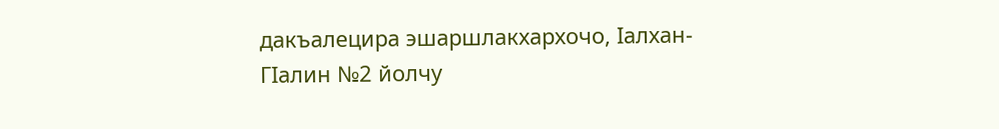дакъалецира эшаршлакхархочо, Iалхан-ГIалин №2 йолчу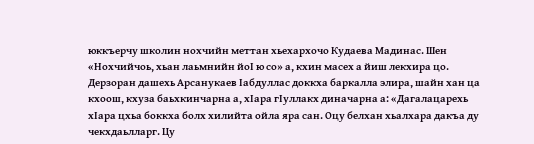юккъерчу школин нохчийн меттан хьехархочо Кудаева Мадинас. Шен «Нохчийчоь, хьан лаьмнийн йоI ю со» а, кхин масех а йиш лекхира цо.
Дерзоран дашехь Арсанукаев Iабдуллас доккха баркалла элира, шайн хан ца кхоош, кхуза баьхкинчарна а, хIара гIуллакх диначарна а: «Дагалацарехь хIара цхьа боккха болх хилийта ойла яра сан. Оцу белхан хьалхара дакъа ду чекхдаьлларг. Цу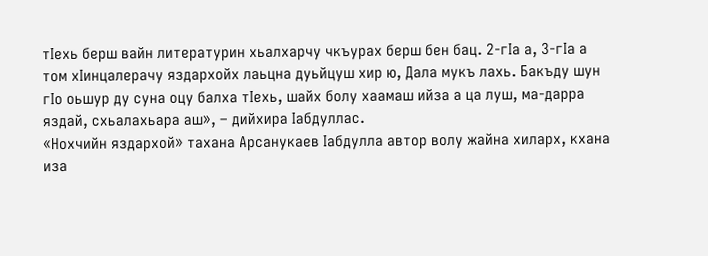тIехь берш вайн литературин хьалхарчу чкъурах берш бен бац. 2-гIа а, 3-гIа а том хIинцалерачу яздархойх лаьцна дуьйцуш хир ю, Дала мукъ лахь. Бакъду шун гIо оьшур ду суна оцу балха тIехь, шайх болу хаамаш ийза а ца луш, ма-дарра яздай, схьалахьара аш», – дийхира Iабдуллас.
«Нохчийн яздархой» тахана Арсанукаев Iабдулла автор волу жайна хиларх, кхана иза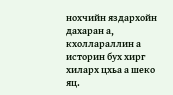нохчийн яздархойн дахаран а, кхоллараллин а историн бух хирг хиларх цхьа а шеко яц.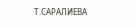Т.САРАЛИЕВА